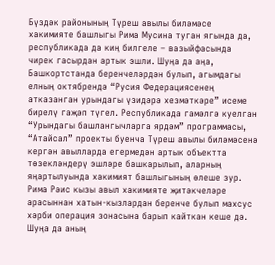Бүздәк районының Түреш авылы биләмәсе хакимияте башлыгы Рима Мусина туган ягында да, республикада да киң билгеле – вазыйфасында чирек гасырдан артык эшли. Шуңа да аңа, Башкортстанда беренчеләрдән булып, агымдагы елның октябрендә “Русия Федерациясенең атказанган урындагы үзидәрә хезмәткәре” исеме бирелү гаҗәп түгел. Республикада гамәлгә куелган “Урындагы башлангычларга ярдәм” программасы, “Атайсал” проекты буенча Түреш авылы биләмәсенә кергән авылларда егермедән артык объектта төзекләндерү эшләре башкарылып, аларның яңартылуында хакимият башлыгының өлеше зур.
Рима Рәис кызы авыл хакимияте җитәкчеләре арасыннан хатын-кызлардан беренче булып махсус хәрби операция зонасына барып кайткан кеше дә. Шуңа да аның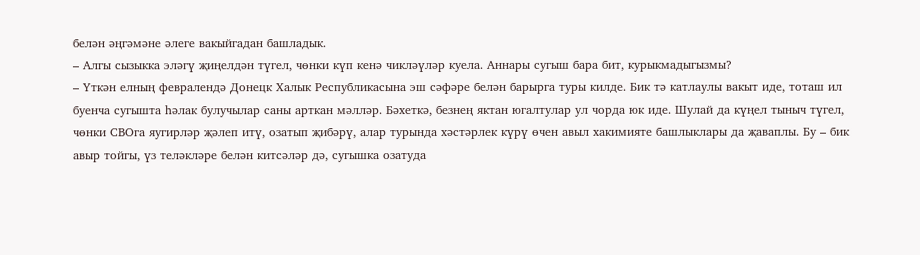белән әңгәмәне әлеге вакыйгадан башладык.
– Алгы сызыкка эләгү җиңелдән түгел, чөнки күп кенә чикләүләр куела. Аннары сугыш бара бит, курыкмадыгызмы?
– Үткән елның февралендә Донецк Халык Республикасына эш сәфәре белән барырга туры килде. Бик тә катлаулы вакыт иде, тоташ ил буенча сугышта һәлак булучылар саны арткан мәлләр. Бәхеткә, безнең яктан югалтулар ул чорда юк иде. Шулай да күңел тыныч түгел, чөнки СВОга яугирләр җәлеп итү, озатып җибәрү, алар турында хәстәрлек күрү өчен авыл хакимияте башлыклары да җаваплы. Бу – бик авыр тойгы, үз теләкләре белән китсәләр дә, сугышка озатуда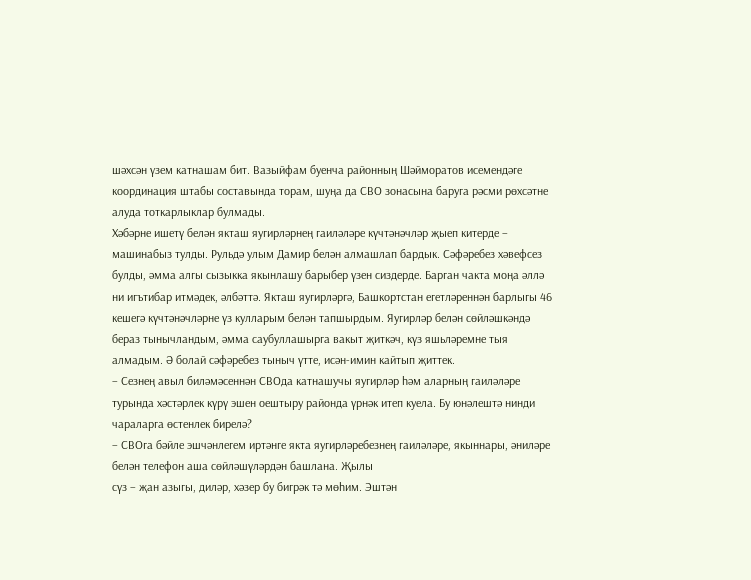шәхсән үзем катнашам бит. Вазыйфам буенча районның Шәйморатов исемендәге координация штабы составында торам, шуңа да СВО зонасына баруга рәсми рөхсәтне алуда тоткарлыклар булмады.
Хәбәрне ишетү белән якташ яугирләрнең гаиләләре күчтәнәчләр җыеп китерде – машинабыз тулды. Рульдә улым Дамир белән алмашлап бардык. Сәфәребез хәвефсез булды, әмма алгы сызыкка якынлашу барыбер үзен сиздерде. Барган чакта моңа әллә ни игътибар итмәдек, әлбәттә. Якташ яугирләргә, Башкортстан егетләреннән барлыгы 46 кешегә күчтәнәчләрне үз кулларым белән тапшырдым. Яугирләр белән сөйләшкәндә бераз тынычландым, әмма саубуллашырга вакыт җиткәч, күз яшьләремне тыя алмадым. Ә болай сәфәребез тыныч үтте, исән-имин кайтып җиттек.
– Сезнең авыл биләмәсеннән СВОда катнашучы яугирләр һәм аларның гаиләләре турында хәстәрлек күрү эшен оештыру районда үрнәк итеп куела. Бу юнәлештә нинди чараларга өстенлек бирелә?
– СВОга бәйле эшчәнлегем иртәнге якта яугирләребезнең гаиләләре, якыннары, әниләре белән телефон аша сөйләшүләрдән башлана. Җылы
сүз – җан азыгы, диләр, хәзер бу бигрәк тә мөһим. Эштән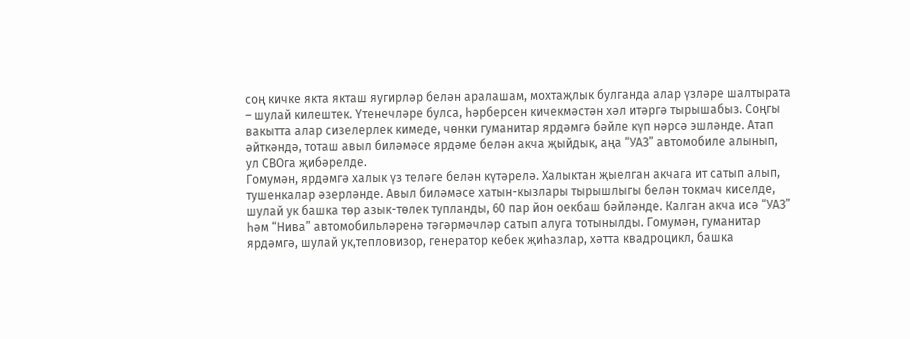соң кичке якта якташ яугирләр белән аралашам, мохтаҗлык булганда алар үзләре шалтырата – шулай килештек. Үтенечләре булса, һәрберсен кичекмәстән хәл итәргә тырышабыз. Соңгы вакытта алар сизелерлек кимеде, чөнки гуманитар ярдәмгә бәйле күп нәрсә эшләнде. Атап әйткәндә, тоташ авыл биләмәсе ярдәме белән акча җыйдык, аңа “УАЗ” автомобиле алынып, ул СВОга җибәрелде.
Гомумән, ярдәмгә халык үз теләге белән күтәрелә. Халыктан җыелган акчага ит сатып алып, тушенкалар әзерләнде. Авыл биләмәсе хатын-кызлары тырышлыгы белән токмач киселде, шулай ук башка төр азык-төлек тупланды, 60 пар йон оекбаш бәйләнде. Калган акча исә “УАЗ” һәм “Нива” автомобильләренә тәгәрмәчләр сатып алуга тотынылды. Гомумән, гуманитар ярдәмгә, шулай ук,тепловизор, генератор кебек җиһазлар, хәтта квадроцикл, башка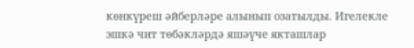көнкүреш әйберләре алынып озатылды. Игелекле эшкә чит төбәкләрдә яшәүче якташлар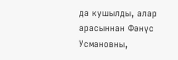да кушылды, алар арасыннан Фәнүс Усмановны,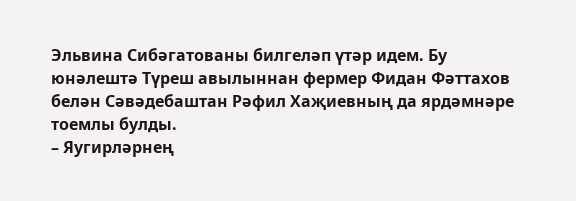Эльвина Сибәгатованы билгеләп үтәр идем. Бу юнәлештә Түреш авылыннан фермер Фидан Фәттахов белән Сәвәдебаштан Рәфил Хаҗиевның да ярдәмнәре тоемлы булды.
– Яугирләрнең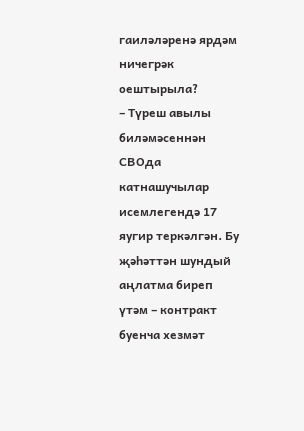гаиләләренә ярдәм ничегрәк оештырыла?
– Түреш авылы биләмәсеннән СВОда катнашучылар исемлегендә 17 яугир теркәлгән. Бу җәһәттән шундый аңлатма биреп үтәм – контракт буенча хезмәт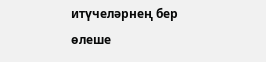итүчеләрнең бер өлеше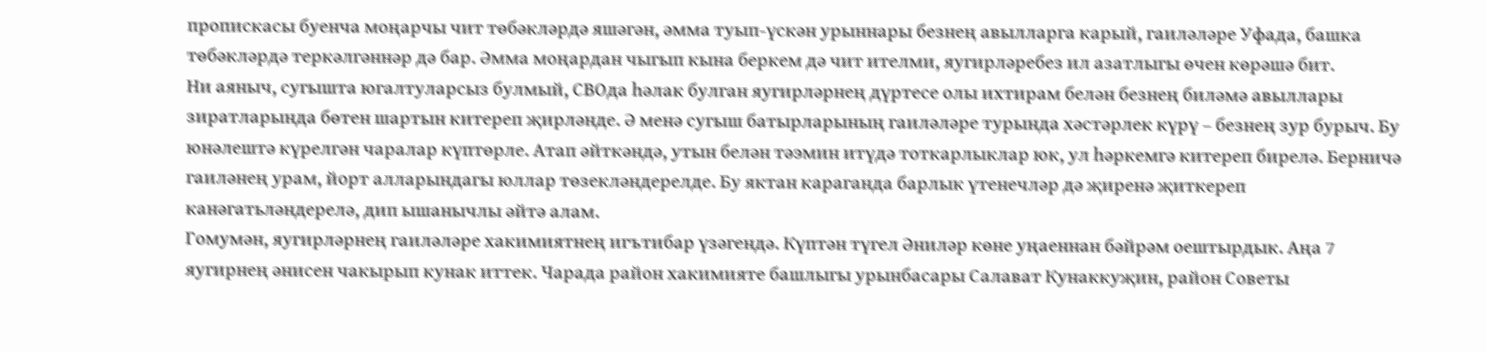пропискасы буенча моңарчы чит төбәкләрдә яшәгән, әмма туып-үскән урыннары безнең авылларга карый, гаиләләре Уфада, башка төбәкләрдә теркәлгәннәр дә бар. Әмма моңардан чыгып кына беркем дә чит ителми, яугирләребез ил азатлыгы өчен көрәшә бит.
Ни аяныч, сугышта югалтуларсыз булмый, СВОда һәлак булган яугирләрнең дүртесе олы ихтирам белән безнең биләмә авыллары зиратларында бөтен шартын китереп җирләнде. Ә менә сугыш батырларының гаиләләре турында хәстәрлек күрү – безнең зур бурыч. Бу юнәлештә күрелгән чаралар күптөрле. Атап әйткәндә, утын белән тәэмин итүдә тоткарлыклар юк, ул һәркемгә китереп бирелә. Берничә гаиләнең урам, йорт алларындагы юллар төзекләндерелде. Бу яктан караганда барлык үтенечләр дә җиренә җиткереп канәгатьләндерелә, дип ышанычлы әйтә алам.
Гомумән, яугирләрнең гаиләләре хакимиятнең игътибар үзәгендә. Күптән түгел Әниләр көне уңаеннан бәйрәм оештырдык. Аңа 7 яугирнең әнисен чакырып кунак иттек. Чарада район хакимияте башлыгы урынбасары Салават Кунаккуҗин, район Советы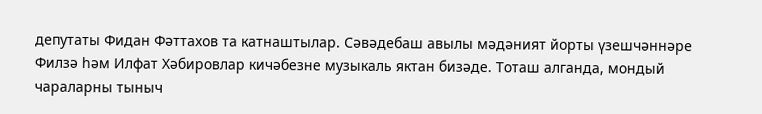депутаты Фидан Фәттахов та катнаштылар. Сәвәдебаш авылы мәдәният йорты үзешчәннәре Филзә һәм Илфат Хәбировлар кичәбезне музыкаль яктан бизәде. Тоташ алганда, мондый чараларны тыныч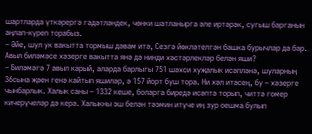шартларда үткәрергә гадәтләндек, чөнки шатланырга әле иртәрәк, сугыш барганын аңлап-күреп торабыз.
– Әйе, шул ук вакытта тормыш дәвам итә, Сезгә йөкләтелгән башка бурычлар да бар. Авыл биләмәсе хәзерге вакытта янә дә нинди хәстәрлекләр белән яши?
– Биләмәгә 7 авыл карый, аларда барлыгы 751 шәхси хуҗалык исәпләнә, шуларның 36сына җәен генә кайтып яшиләр, ә 157 йорт буш тора. Ни хәл итәсең, бу – хәзерге чынбарлык. Халык саны – 1332 кеше, боларга биредә исәптә торып, читтә гомер кичерүчеләр дә керә. Халыкны эш белән тәэмин итүче иң зур оешма булып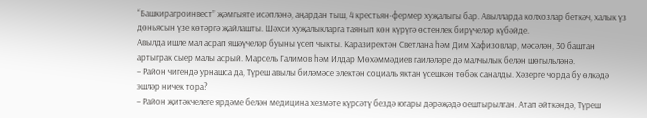“Башкирагроинвест” җәмгыяте исәпләнә, аңардан тыш, 4 крестьян-фермер хуҗалыгы бар. Авылларда колхозлар беткәч, халык үз дөньясын үзе көтәргә җайлашты. Шәхси хуҗалыкларга таянып көн күрүгә өстенлек бирүчеләр күбәйде.
Авылда ишле мал асрап яшәүчеләр буыны үсеп чыкты. Каразиректән Светлана һәм Дим Хафизовлар, мәсәлән, 30 баштан артыграк сыер малы асрый. Марсель Галимов һәм Илдар Мөхәммәдиев гаиләләре дә малчылык белән шөгыльләнә.
– Район чигендә урнашса да, Түреш авылы биләмәсе электән социаль яктан үсешкән төбәк саналды. Хәзерге чорда бу өлкәдә эшләр ничек тора?
– Район җитәкчелеге ярдәме белән медицина хезмәте күрсәтү бездә югары дәрәҗәдә оештырылган. Атап әйткәндә, Түреш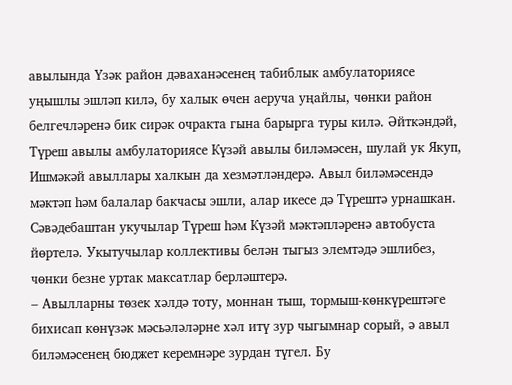авылында Үзәк район дәваханәсенең табиблык амбулаториясе уңышлы эшләп килә, бу халык өчен аеруча уңайлы, чөнки район белгечләренә бик сирәк очракта гына барырга туры килә. Әйткәндәй, Түреш авылы амбулаториясе Күзәй авылы биләмәсен, шулай ук Якуп, Ишмәкәй авыллары халкын да хезмәтләндерә. Авыл биләмәсендә мәктәп һәм балалар бакчасы эшли, алар икесе дә Түрештә урнашкан. Сәвәдебаштан укучылар Түреш һәм Күзәй мәктәпләренә автобуста йөртелә. Укытучылар коллективы белән тыгыз элемтәдә эшлибез, чөнки безне уртак максатлар берләштерә.
– Авылларны төзек хәлдә тоту, моннан тыш, тормыш-көнкүрештәге бихисап көнүзәк мәсьәләләрне хәл итү зур чыгымнар сорый, ә авыл биләмәсенең бюджет керемнәре зурдан түгел. Бу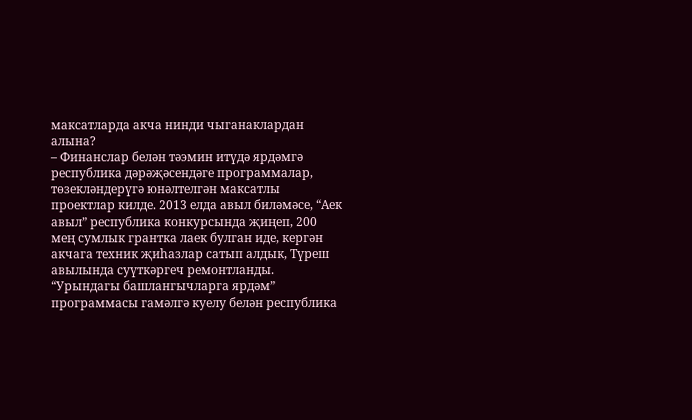максатларда акча нинди чыганаклардан алына?
– Финанслар белән тәэмин итүдә ярдәмгә республика дәрәҗәсендәге программалар, төзекләндерүгә юнәлтелгән максатлы проектлар килде. 2013 елда авыл биләмәсе, “Аек авыл” республика конкурсында җиңеп, 200 мең сумлык грантка лаек булган иде, кергән акчага техник җиһазлар сатып алдык, Түреш авылында суүткәргеч ремонтланды. “Урындагы башлангычларга ярдәм” программасы гамәлгә куелу белән республика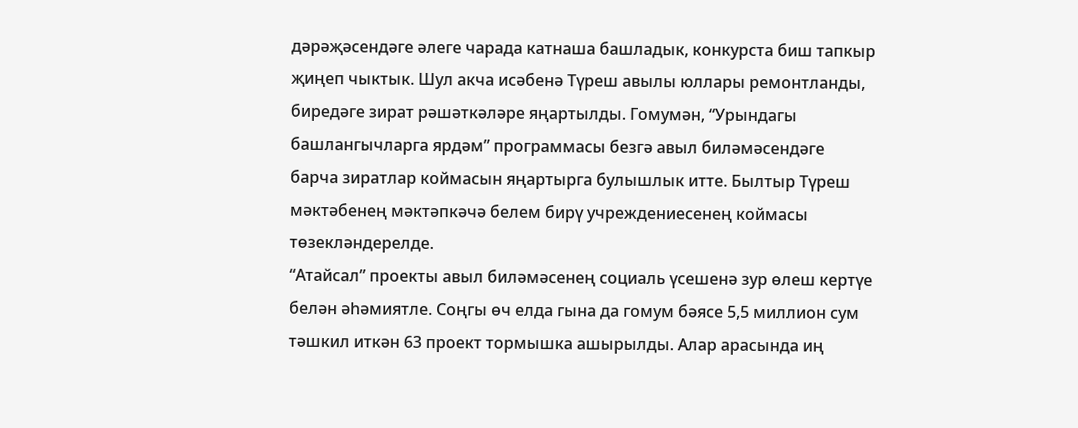дәрәҗәсендәге әлеге чарада катнаша башладык, конкурста биш тапкыр җиңеп чыктык. Шул акча исәбенә Түреш авылы юллары ремонтланды, биредәге зират рәшәткәләре яңартылды. Гомумән, “Урындагы башлангычларга ярдәм” программасы безгә авыл биләмәсендәге барча зиратлар коймасын яңартырга булышлык итте. Былтыр Түреш мәктәбенең мәктәпкәчә белем бирү учреждениесенең коймасы төзекләндерелде.
“Атайсал” проекты авыл биләмәсенең социаль үсешенә зур өлеш кертүе белән әһәмиятле. Соңгы өч елда гына да гомум бәясе 5,5 миллион сум тәшкил иткән 63 проект тормышка ашырылды. Алар арасында иң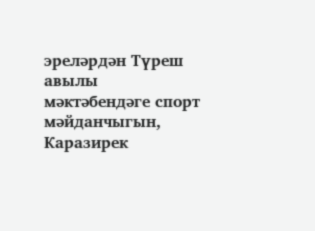эреләрдән Түреш авылы мәктәбендәге спорт мәйданчыгын, Каразирек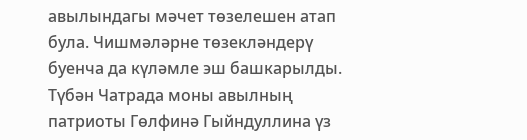авылындагы мәчет төзелешен атап була. Чишмәләрне төзекләндерү буенча да күләмле эш башкарылды. Түбән Чатрада моны авылның патриоты Гөлфинә Гыйндуллина үз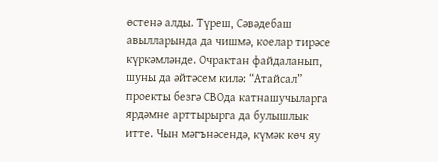өстенә алды. Түреш, Сәвәдебаш авылларында да чишмә, коелар тирәсе күркәмләнде. Очрактан файдаланып, шуны да әйтәсем килә: “Атайсал” проекты безгә СВОда катнашучыларга ярдәмне арттырырга да булышлык итте. Чын мәгънәсендә, күмәк көч яу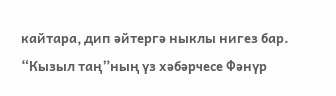кайтара, дип әйтергә ныклы нигез бар.
“Кызыл таң”ның үз хәбәрчесе Фәнүр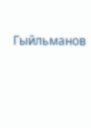Гыйльманов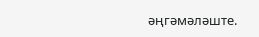әңгәмәләште.